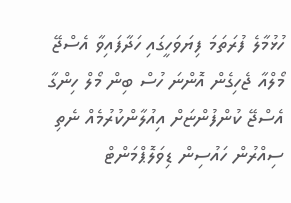ހުޅުމާލެ ފުރަތަމަ ފިޔަވަހީގައި ހަދާފައިވާ އެސްޖޭ މޯލްއާ ޖެހިގެން އޮންނަ ހުސް ބިން މޯލް ހިންގާ އެސްޖޭ ކުންފުންޏަށް އިއުލާންކުރުމެއް ނެތި ސިއްރުން ހައުސިން ޑިވަލޮޕްމަންޓް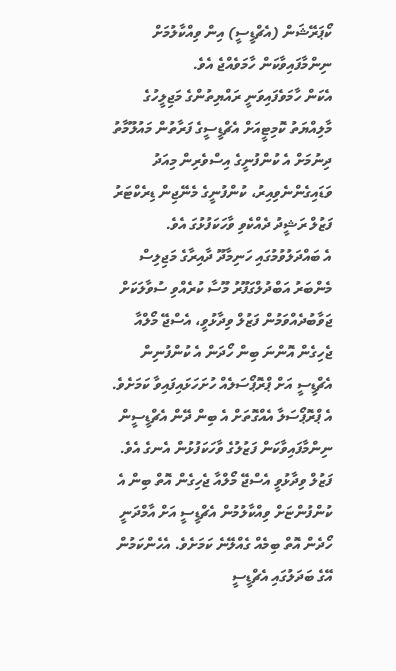ކޯޕަރޭޝަން (އެޗްޑީސީ) އިން ވިއްކާލުމަށް ނިންމާފައިވާކަން ހާމަވެއްޖެ އެވެ.
އެކަން ހާމަވެފައިވަނީ ރައްޔިތުންގެ މަޖިލީހުގެ މާލިއްޔަތު ކޮމިޓީއަށް އެޗްޑީސީގެ ފަރާތުން މައުލޫމާތު ދިނުމަށް އެ ކުންފުނީގެ އިސްވެރިން މިއަދު ވަޑައިގެންނެވިއިރު، ކުންފުނީގެ މެނޭޖިން ޑިރެކްޓަރު ފަޒުލް ރަޝީދު ދެއްކެވި ވާހަކަފުޅުގަ އެވެ.
އެ ބައްދަލުވުމުގައި ހަނިމާދޫ ދާއިރާގެ މަޖިލިސް މެންބަރު އަބްދުލްގަފޫރު މޫސާ ކުރެއްވި ސުވާލަކަށް ޖަވާބުދެއްވަމުން ފަޒުލް ވިދާޅުވީ، އެސްޖޭ މޯލްއާ ޖެހިގެން އޮންނަ ބިން ހޯދަން އެ ކުންފުނިން އެޗްޑީސީ އަށް ޕްރޮޕޯސަލެއް ހުށަހަޅައިފައިވާ ކަމަށެވެ. އެ ޕްރޮޕޯސަލާ އެއްގޮތަށް އެ ބިން ދޭން އެޗްޑީސީން ނިންމާފައިވާކަން ފަޒުލުގެ ވާހަކަފުޅުން އެނގެ އެވެ.
ފަޒުލް ވިދާޅުވީ އެސްޖޭ މޯލްއާ ޖެހިގެން އޮތް ބިން އެ ކުންފުންޏަށް ވިއްކާލުމުން އެޗްޑީސީ އަށް އާމްދަނީ ހޯދެން އޮތް ބިމެއް ގެއްލޭނެ ކަމަށެވެ. އެހެންކަމުން އޭގެ ބަދަލުގައި އެޗްޑީސީ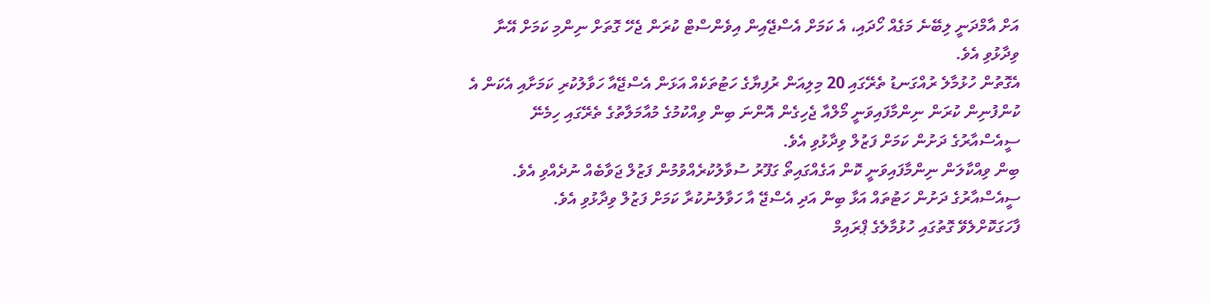އަށް އާމްދަނީ ލިބޭނެ މަގެއް ހޯދައި، އެ ކަމަށް އެސްޖޭއިން އިވެންސްޓް ކުރަން ޖެހޭ ގޮތަށް ނިންމި ކަމަށް އޭނާ ވިދާޅުވި އެވެ.
އެގޮތުން ހުޅުމާލެ ރުއްގަނޑު ތެރޭގައި 20 މިލިއަން ރުފިޔާގެ ހަޓުތަކެއް އަޅަން އެސްޖޭއާ ހަވާލުކުރި ކަމަށާއި އެކަން އެ ކުންފުނިން ކުރަން ނިންމާފައިވަނީ މޯލްއާ ޖެހިގެން އޮންނަ ބިން ވިއްކުމުގެ މުއާމަލާތުގެ ތެރޭގައި ހިމެނޭ ސީއެސްއާރުގެ ދަށުން ކަމަށް ފަޒުލް ވިދާޅުވި އެވެ.
ބިން ވިއްކާލަން ނިންމާފައިވަނީ ކޮން އަގެއްގައިތޯ ގަފޫރު ސުވާލުކުރެއްވުމުން ފަޒުލް ޖަވާބެއް ނުދެއްވި އެވެ. ސީއެސްއާރުގެ ދަށުން ހަޓުތައް އަޅާ ބިން އަދި އެސްޖޭ އާ ހަވާލުނުކުރާ ކަމަށް ފަޒުލް ވިދާޅުވި އެވެ.
ފާހަގަކޮށްލެވޭ ގޮތުގައި ހުޅުމާލެގެ ޕްރައިމް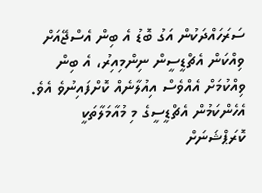ސަރަހައްދަކުން އަގު ބޮޑު އެ ބިން އެސްޖޭއަށް ވިއްކަން އެޗްޑީސީން ނިންމިއިރު، އެ ބިން ވިއްކުމަށް އެއްވެސް އިއުލާނެއް ކޮށްފައިނުވެ އެވެ.
އެހެންކަމުން އެޗްޑީސީގެ މި މުއާމަލާތަކީ ކޮރަޕްޝަނަށް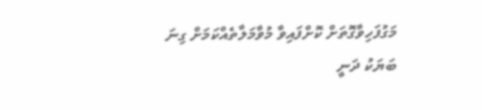މަގުފަހިވާގޮތަށް ކޮށްފައިވާ މުވާމަލާތެއްކަމަށް ގިނަ ބަޔަކު ދަނީ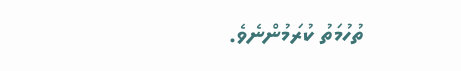ތުހުމަތު ކުރަމުންނެވެ.